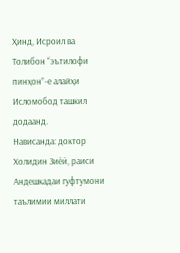Ҳинд, Исроил ва Толибон “эътилофи пинҳон”-е алайҳи Исломобод ташкил додаанд.
Нависанда: доктор Холидин Зиёӣ, раиси Андешкадаи гуфтумони таълимии миллати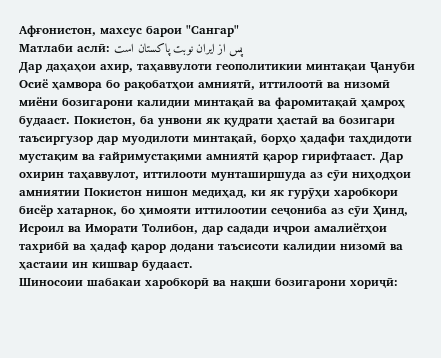Афғонистон, махсус барои "Сангар"
Матлаби аслӣ: پس از ایران نوبت پاکستان است
Дар даҳаҳои ахир, таҳаввулоти геополитикии минтақаи Ҷануби Осиё ҳамвора бо рақобатҳои амниятӣ, иттилоотӣ ва низомӣ миёни бозигарони калидии минтақаӣ ва фаромитақаӣ ҳамроҳ будааст. Покистон, ба унвони як қудрати ҳастаӣ ва бозигари таъсиргузор дар муодилоти минтақаӣ, борҳо ҳадафи таҳдидоти мустақим ва ғайримустақими амниятӣ қарор гирифтааст. Дар охирин таҳаввулот, иттилооти мунташиршуда аз сӯи ниҳодҳои амниятии Покистон нишон медиҳад, ки як гурӯҳи харобкори бисёр хатарнок, бо ҳимояти иттилоотии сеҷониба аз сӯи Ҳинд, Исроил ва Иморати Толибон, дар садади иҷрои амалиётҳои тахрибӣ ва ҳадаф қарор додани таъсисоти калидии низомӣ ва ҳастаии ин кишвар будааст.
Шиносоии шабакаи харобкорӣ ва нақши бозигарони хориҷӣ: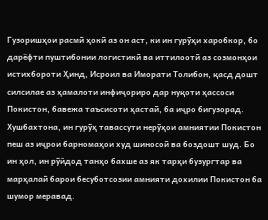Гузоришҳои расмӣ ҳокӣ аз он аст, ки ин гурӯҳи харобкор, бо дарёфти пуштибонии логистикӣ ва иттилоотӣ аз созмонҳои истихбороти Ҳинд, Исроил ва Иморати Толибон, қасд дошт силсилае аз ҳамалоти инфиҷориро дар нуқоти ҳассоси Покистон, бавежа таъсисоти ҳастаӣ, ба иҷро бигузорад. Хушбахтона, ин гурӯҳ тавассути нерӯҳои амниятии Покистон пеш аз иҷрои барномаҳои худ шиносоӣ ва боздошт шуд. Бо ин ҳол, ин рӯйдод танҳо бахше аз як тарҳи бузургтар ва марҳалаӣ барои бесуботсозии амнияти дохилии Покистон ба шумор меравад.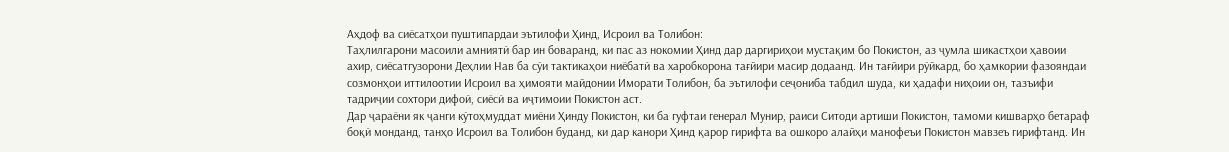Аҳдоф ва сиёсатҳои пуштипардаи эътилофи Ҳинд, Исроил ва Толибон:
Таҳлилгарони масоили амниятӣ бар ин боваранд, ки пас аз нокомии Ҳинд дар даргириҳои мустақим бо Покистон, аз ҷумла шикастҳои ҳавоии ахир, сиёсатгузорони Деҳлии Нав ба сӯи тактикаҳои ниёбатӣ ва харобкорона тағйири масир додаанд. Ин тағйири рӯйкард, бо ҳамкории фазояндаи созмонҳои иттилоотии Исроил ва ҳимояти майдонии Иморати Толибон, ба эътилофи сеҷониба табдил шуда, ки ҳадафи ниҳоии он, тазъифи тадриҷии сохтори дифоӣ, сиёсӣ ва иҷтимоии Покистон аст.
Дар ҷараёни як ҷанги кӯтоҳмуддат миёни Ҳинду Покистон, ки ба гуфтаи генерал Мунир, раиси Ситоди артиши Покистон, тамоми кишварҳо бетараф боқӣ монданд, танҳо Исроил ва Толибон буданд, ки дар канори Ҳинд қарор гирифта ва ошкоро алайҳи манофеъи Покистон мавзеъ гирифтанд. Ин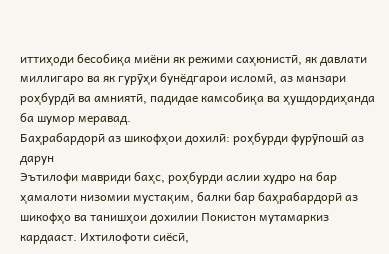иттиҳоди бесобиқа миёни як режими саҳюнистӣ, як давлати миллигаро ва як гурӯҳи бунёдгарои исломӣ, аз манзари роҳбурдӣ ва амниятӣ, падидае камсобиқа ва ҳушдордиҳанда ба шумор меравад.
Баҳрабардорӣ аз шикофҳои дохилӣ: роҳбурди фурӯпошӣ аз дарун
Эътилофи мавриди баҳс, роҳбурди аслии худро на бар ҳамалоти низомии мустақим, балки бар баҳрабардорӣ аз шикофҳо ва танишҳои дохилии Покистон мутамаркиз кардааст. Ихтилофоти сиёсӣ,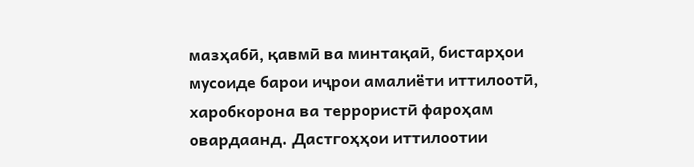мазҳабӣ, қавмӣ ва минтақаӣ, бистарҳои мусоиде барои иҷрои амалиёти иттилоотӣ, харобкорона ва террористӣ фароҳам овардаанд. Дастгоҳҳои иттилоотии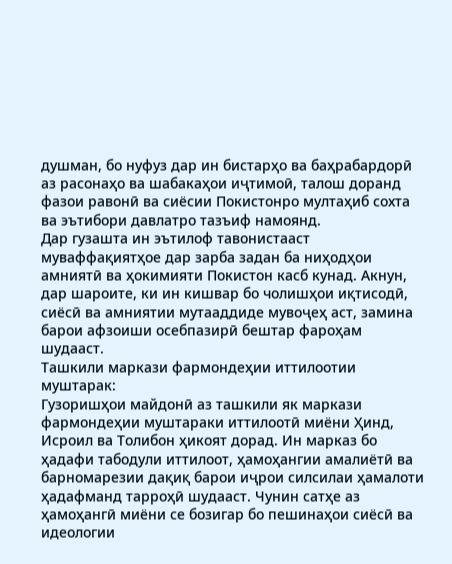душман, бо нуфуз дар ин бистарҳо ва баҳрабардорӣ аз расонаҳо ва шабакаҳои иҷтимоӣ, талош доранд фазои равонӣ ва сиёсии Покистонро мултаҳиб сохта ва эътибори давлатро тазъиф намоянд.
Дар гузашта ин эътилоф тавонистааст муваффақиятҳое дар зарба задан ба ниҳодҳои амниятӣ ва ҳокимияти Покистон касб кунад. Акнун, дар шароите, ки ин кишвар бо чолишҳои иқтисодӣ, сиёсӣ ва амниятии мутааддиде мувоҷеҳ аст, замина барои афзоиши осебпазирӣ бештар фароҳам шудааст.
Ташкили маркази фармондеҳии иттилоотии муштарак:
Гузоришҳои майдонӣ аз ташкили як маркази фармондеҳии муштараки иттилоотӣ миёни Ҳинд, Исроил ва Толибон ҳикоят дорад. Ин марказ бо ҳадафи табодули иттилоот, ҳамоҳангии амалиётӣ ва барномарезии дақиқ барои иҷрои силсилаи ҳамалоти ҳадафманд тарроҳӣ шудааст. Чунин сатҳе аз ҳамоҳангӣ миёни се бозигар бо пешинаҳои сиёсӣ ва идеологии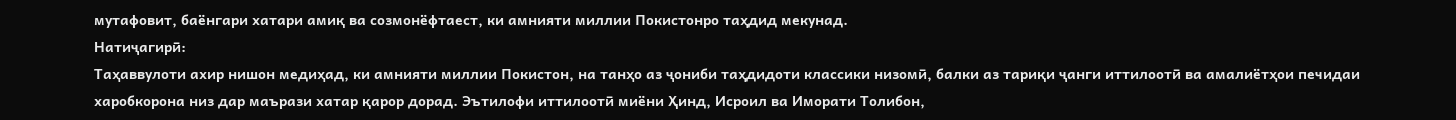мутафовит, баёнгари хатари амиқ ва созмонёфтаест, ки амнияти миллии Покистонро таҳдид мекунад.
Натиҷагирӣ:
Таҳаввулоти ахир нишон медиҳад, ки амнияти миллии Покистон, на танҳо аз ҷониби таҳдидоти классики низомӣ, балки аз тариқи ҷанги иттилоотӣ ва амалиётҳои печидаи харобкорона низ дар маърази хатар қарор дорад. Эътилофи иттилоотӣ миёни Ҳинд, Исроил ва Иморати Толибон,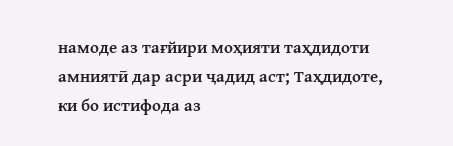намоде аз тағйири моҳияти таҳдидоти амниятӣ дар асри ҷадид аст; Таҳдидоте, ки бо истифода аз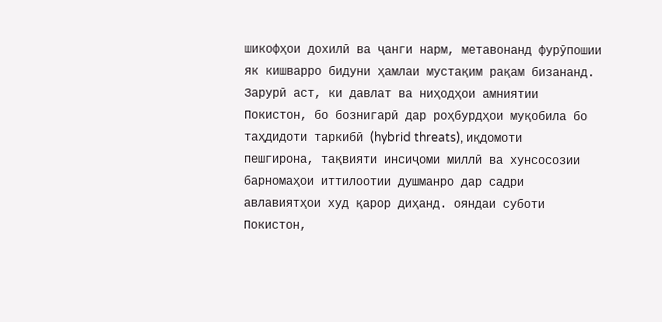шикофҳои дохилӣ ва ҷанги нарм, метавонанд фурӯпошии як кишварро бидуни ҳамлаи мустақим рақам бизананд.
Зарурӣ аст, ки давлат ва ниҳодҳои амниятии Покистон, бо бознигарӣ дар роҳбурдҳои муқобила бо таҳдидоти таркибӣ (hybrid threats), иқдомоти пешгирона, тақвияти инсиҷоми миллӣ ва хунсосозии барномаҳои иттилоотии душманро дар садри авлавиятҳои худ қарор диҳанд. ояндаи суботи Покистон,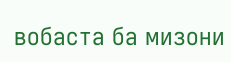вобаста ба мизони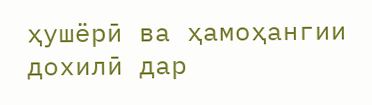ҳушёрӣ ва ҳамоҳангии дохилӣ дар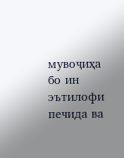мувоҷиҳа бо ин эътилофи печида ва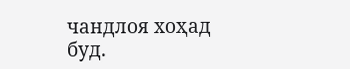чандлоя хоҳад буд.